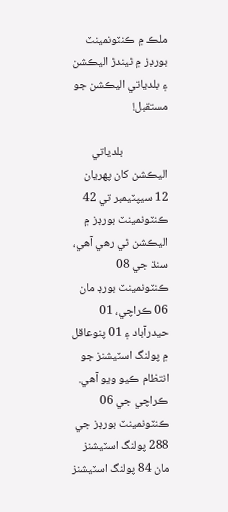ملڪ ۾ ڪنٽونمينٽ بورڊز ۾ ٿيندڙ اليڪشن ۽ بلدياتي اليڪشن جو مستقبل!

                 بلدياتي اليڪشن کان پهريان 12 سيپٽيمبر تي 42 ڪنٽونمينٽ بورڊز ۾ اليڪشن ٿي رهي آهي، سنڌ جي 08 ڪنٽونمينٽ بورڊ مان 06 ڪراچي، 01 حيدرآباد ۽ 01 پنوعاقل ۾ پولنگ اسٽيشنز جو انتظام ڪيو ويو آهي. ڪراچي جي 06 ڪنٽونمينٽ بورڊز جي 288 پولنگ اسٽيشنز مان 84 پولنگ اسٽيشنز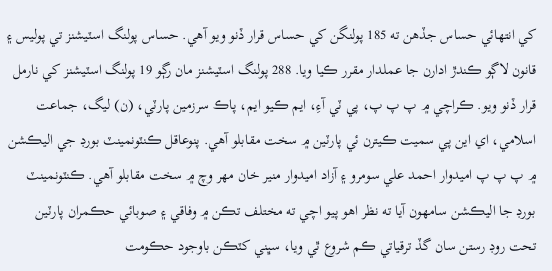کي انتهائي حساس جڏهن ته 185 پولنگن کي حساس قرار ڏنو ويو آهي. حساس پولنگ اسٽيشنز تي پوليس ۽ قانون لاڳو ڪندڙ ادارن جا عملدار مقرر ڪيا ويا. 288 پولنگ اسٽيشنز مان رڳو 19 پولنگ اسٽيشنز کي نارمل قرار ڏنو ويو. ڪراچي ۾ پ پ پ، پي ٽي آءِ، ايم ڪيو ايم، پاڪ سرزمين پارٽي، (ن) ليگ، جماعت اسلامي، اي اين پي سميت ڪيترن ئي پارٽين ۾ سخت مقابلو آهي. پنوعاقل ڪنٽونمينٽ بورڊ جي اليڪشن ۾ پ پ پ اميدوار احمد علي سومرو ۽ آزاد اميدوار منير خان مهر وچ ۾ سخت مقابلو آهي. ڪنٽونمينٽ بورڊ جا اليڪشن سامهون آيا ته نظر اهو پيو اچي ته مختلف تڪن ۾ وفاقي ۽ صوبائي حڪمران پارٽين تحت روڊ رستن سان گڏ ترقياتي ڪم شروع ٿي ويا، سڀني کٽڪن باوجود حڪومت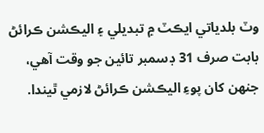وٽ بلدياتي ايڪٽ ۾ تبديلي ۽ اليڪشن ڪرائڻ بابت صرف 31 ڊسمبر تائين جو وقت آهي، جنهن کان پوءِ اليڪشن ڪرائڻ لازمي ٿيندا.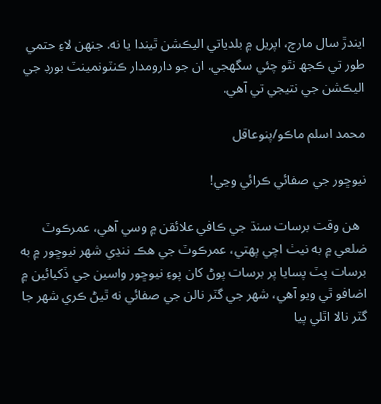ايندڙ سال مارچ، اپريل ۾ بلدياتي اليڪشن ٿيندا يا نه. جنهن لاءِ حتمي طور تي ڪجھ نٿو چئي سگهجي. ان جو دارومدار ڪنٽونمينٽ بورڊ جي اليڪشن جي نتيجي تي آهي.

محمد اسلم ماڪو/پنوعاقل

نيوڇور جي صفائي ڪرائي وڃي!

  هن وقت برسات سنڌ جي ڪافي علائقن ۾ وسي آهي، عمرڪوٽ ضلعي ۾ به نيٺ اچي پهتي، عمرڪوٽ جي هڪ ننڍي شهر نيوڇور ۾ به برسات پٽ پسايا پر برسات پوڻ کان پوءِ نيوڇور واسين جي ڏکيائين ۾ اضافو ٿي ويو آهي، شهر جي گٽر نالن جي صفائي نه ٿيڻ ڪري شهر جا گٽر نالا اٿلي پيا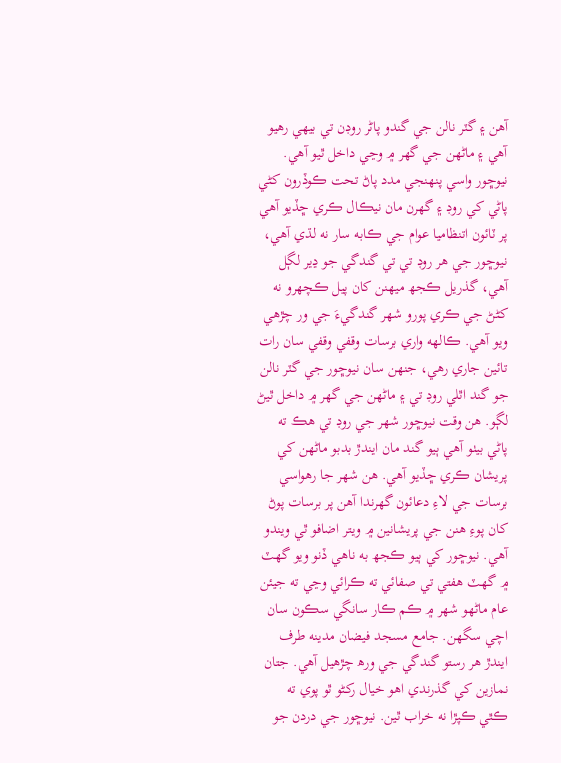آهن ۽ گٽر نالن جي گندو پاڻر روڊن تي بيهي رهيو آهي ۽ ماڻهن جي گهر ۾ وڃي داخل ٿيو آهي. نيوڇور واسي پنهنجي مدد پاڻ تحت ڪوڏرون کڻي پاڻي کي روڊ ۽ گهرن مان نيڪال ڪري ڇڏيو آهي پر ٽائون اتنظاميا عوام جي ڪابه سار نه لڌي آهي، نيوڇور جي هر روڊ تي تي گندگي جو ڍير لڳل آهي، گذريل ڪجھ ميهنن کان پيل ڪچهرو نه کڻڻ جي ڪري پورو شهر گندگيءَ جي ور چڙهي ويو آهي. ڪالهه واري برسات وقفي وقفي سان رات تائين جاري رهي، جنهن سان نيوڇور جي گٽر نالن جو گند اٿلي روڊ تي ۽ ماڻهن جي گهر ۾ داخل ٿيڻ لڳو. هن وقت نيوڇور شهر جي روڊ تي هڪ ته پاڻي بيٺو آهي ٻيو گند مان ايندڙ بدبو ماڻهن کي پريشان ڪري ڇڏيو آهي. هن شهر جا رهواسي برسات جي لاءِ دعائون گھرندا آهن پر برسات پوڻ کان پوءِ هنن جي پريشانين ۾ ويتر اضافو ٿي ويندو آهي. نيوڇور کي ٻيو ڪجھ به ناهي ڏنو ويو گهٽ ۾ گهٽ هفتي تي صفائي ته ڪرائي وڃي ته جيئن عام ماڻهو شهر ۾ ڪم ڪار سانگي سڪون سان اچي سگهن. جامع مسجد فيضان مدينه طرف ايندڙ هر رستو گندگي جي ورھ چڙهيل آهي. جتان نمازين کي گذرندي اهو خيال رکڻو ٿو پوي ته ڪٿي ڪپڙا نه خراب ٿين. نيوڇور جي دردن جو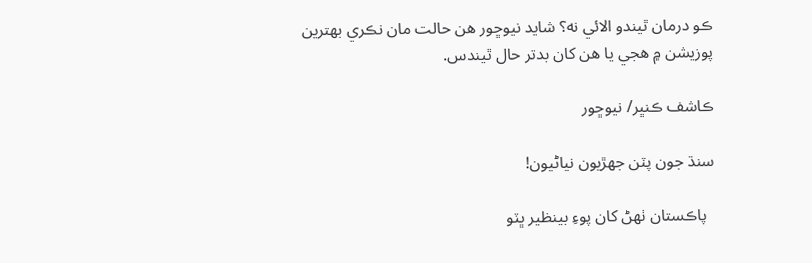ڪو درمان ٿيندو الائي نه؟ شايد نيوڇور هن حالت مان نڪري بهترين پوزيشن ۾ هجي يا هن کان بدتر حال ٿيندس.

ڪاشف ڪنڀر/ نيوڇور

سنڌ جون پٽن جهڙيون نياڻيون!

  پاڪستان ٺھڻ کان پوءِ بينظير ڀٽو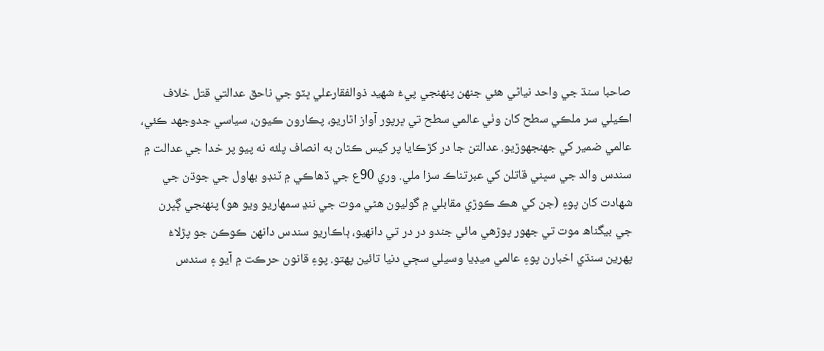صاحبا سنڌ جي واحد نياڻي هئي جنهن پنهنجي پيءُ شھيد ذوالفقارعلي ڀٽو جي ناحق عدالتي قتل خلاف اڪيلي سر ملڪي سطح کان وٺي عالمي سطح تي ڀرپور آواز اٿاريو، پڪارون ڪيون، سياسي جدوجهد ڪئي، عالمي ضمير کي جهنجهوڙيو. عدالتن جا در کڙڪايا پر کيس ڪٿان به انصاف پلئه نه پيو پر خدا جي عدالت ۾ سندس والد جي سڀني قاتلن کي عبرتناڪ سزا ملي. وري 90ع جي ڏهاڪي ۾ ٽنڊو بهاول جي جوڌن جي شهادت کان پوءِ (جن کي هڪ ڪوڙي مقابلي ۾ گوليون هڻي موت جي ننڍ سمهاريو ويو هو) پنھنجي ڳڀرن جي بيگناھ موت تي جهور پوڙھي مائي جندو در در تي دانهيو، ٻاڪاريو سندس دانهن ڪوڪن جو پڙلاءُ پهرين سنڌي اخبارن پوءِ عالمي ميڊيا وسيلي سڄي دنيا تائين پهتو. پوءِ قانون حرڪت ۾ آيو ۽ سندس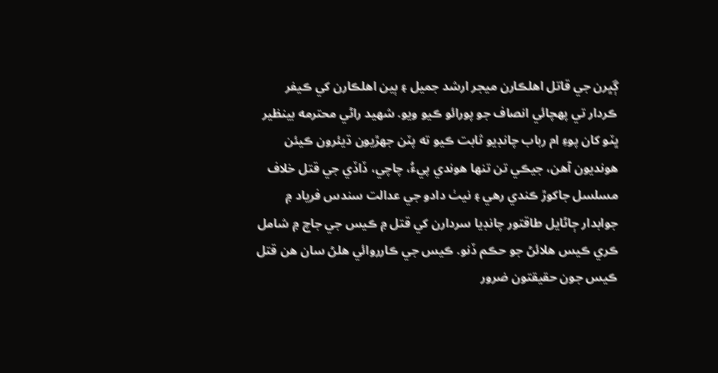ڳڀرن جي قاتل اهلڪارن ميجر ارشد جميل ۽ ٻين اهلڪارن کي ڪيفر ڪردار تي پهچائي انصاف جو پورائو ڪيو ويو. شهيد راڻي محترمه بينظير ڀٽو کان پوءِ ام رباب چانڊيو ثابت ڪيو ته پٽن جهڙيون ڌيئرون ڪيئن هونديون آھن، جيڪي تن تنها هوندي پيءُ، چاچي، ڏاڏي جي قتل خلاف مسلسل جاکوڙ ڪندي رهي ۽ نيٺ دادو جي عدالت سندس فرياد ۾ جوابدار ڄاڻايل طاقتور چانڊيا سردارن کي قتل ۾ ڪيس جي جاچ ۾ شامل ڪري ڪيس هلائڻ جو حڪم ڏنو. ڪيس جي ڪارروائي هلڻ سان هن قتل ڪيس جون حقيقتون ضرور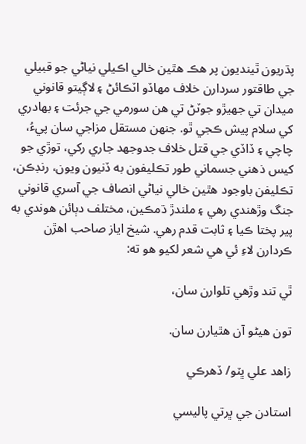پڌريون ٿينديون پر هڪ هٿين خالي اڪيلي نياڻي جو قبيلي جي طاقتور سردارن خلاف مهاڏو اٽڪائڻ ۽ لاڳيتو قانوني ميدان تي جهيڙو جوٽڻ تي هن سورمي جي جرئت ۽ بهادري کي سلام پيش ڪجي ٿو. جنهن مستقل مزاجي سان پيءُ، چاچي ۽ ڏاڏي جي قتل خلاف جدوجهد جاري رکي، توڙي جو کيس ذهني جسماني طور تڪليفون به ڏنيون ويون، رنڊڪن، تڪليفن باوجود هٿين خالي نياڻي انصاف جي آسري قانوني جنگ وڙهندي رهي ۽ ملندڙ ڌمڪين، مختلف دٻائن هوندي به پير پختا ڪيا ۽ ثابت قدم رهي. شيخ اياز صاحب اهڙن ڪردارن لاءِ ئي هي شعر لکيو هو ته:

ٿي تند وڙھي تلوارن سان،

تون هيڻو آن هٿيارن سان.

زاهد علي ڀٽو/ ڏهرڪي

استادن جي ڀرتي پاليسي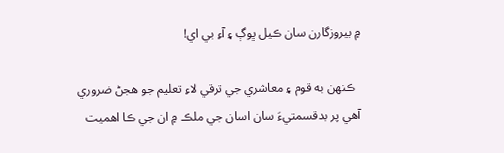۾ بيروزگارن سان ڪيل ڀوڳ ۽ آءِ بي اي!

  ڪنھن به قوم ۽ معاشري جي ترقي لاءِ تعليم جو ھجڻ ضروري آهي پر بدقسمتيءَ سان اسان جي ملڪ ۾ ان جي ڪا اھميت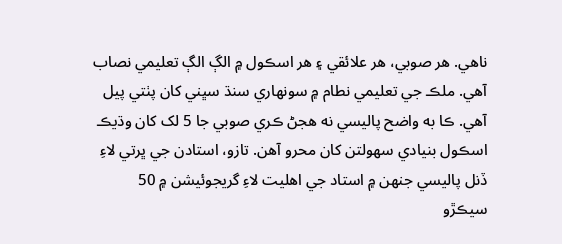ناهي. ھر صوبي، ھر علائقي ۽ ھر اسڪول ۾ الڳ الڳ تعليمي نصاب آهي. ملڪ جي تعليمي نطام ۾ سونھاري سنڌ سڀني کان پٺتي پيل آهي. ڪا به واضح پاليسي نه ھجڻ ڪري صوبي جا 5 لک کان وڌيڪ اسڪول بنيادي سهولتن کان محرو آهن. تازو، استادن جي ڀرتي لاءِ ڏنل پاليسي جنھن ۾ استاد جي اهليت لاءِ گريجوئيشن ۾ 50 سيڪڙو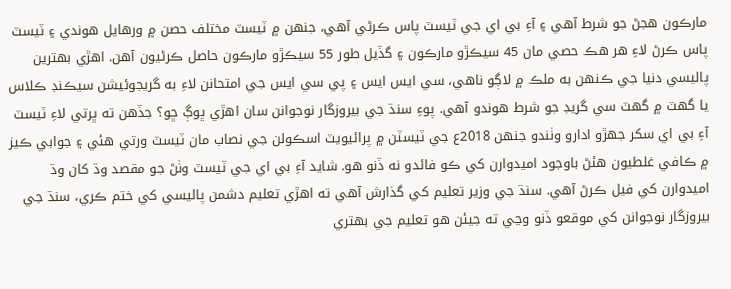مارڪون ھجڻ جو شرط آهي ۽ آءِ بي اي جي ٽيسٽ پاس ڪرڻي آهي، جنھن ۾ ٽيسٽ مختلف حصن ۾ ورھايل ھوندي ۽ ٽيسٽ پاس ڪرڻ لاءِ ھر ھڪ حصي مان 45 سيڪڙو مارڪون ۽ گڏيل طور 55 سيڪڙو مارڪون حاصل ڪرڻيون آهن. اھڙي بھترين پاليسي دنيا جي ڪنھن به ملڪ ۾ لاڳو ناهي، سي ايس ايس ۽ پي سي ايس جي امتحانن لاءِ به گريجوئيشن سيڪنڊ ڪلاس يا گھٽ ۾ گھٽ سي گريڊ جو شرط ھوندو آھي. پوءِ سنڌ جي بيروزگار نوجوانن سان اھڙي ڀوڳ ڇو؟ جڏھن ته ڀرتي لاءِ ٽيسٽ آءِ بي اي سکر جھڙو ادارو وٺندو جنھن 2018ع جي ٽيسٽن ۾ پرائيويٽ اسڪولن جي نصاب مان ٽيسٽ ورتي ھئي ۽ جوابي ڪيز ۾ ڪافي غلطيون ھئڻ باوجود اميدوارن کي ڪو فائدو نه ڏنو ھو. شايد آءِ بي اي جي ٽيسٽ وٺڻ جو مقصد وڌ کان وڌ اميدوارن کي فيل ڪرڻ آهي. سنڌ جي وزير تعليم کي گذارش آهي ته اھڙي تعليم دشمن پاليسي کي ختم ڪري، سنڌ جي بيروزگار نوجوانن کي موقعو ڏنو وڃي ته جيئن ھو تعليم جي بھتري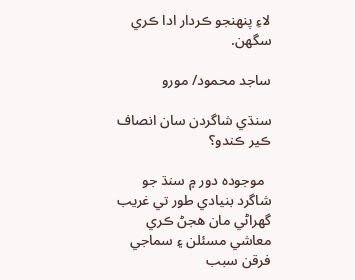لاءِ پنھنجو ڪردار ادا ڪري سگهن.

ساجد محمود/ مورو

سنڌي شاگردن سان انصاف ڪير ڪندو؟

  موجوده دور ۾ سنڌ جو شاگرد بنيادي طور تي غريب گھراڻي مان هجڻ ڪري معاشي مسئلن ۽ سماجي فرقن سبب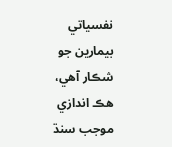نفسياتي بيمارين جو شڪار آھي، هڪ اندازي موجب سنڌ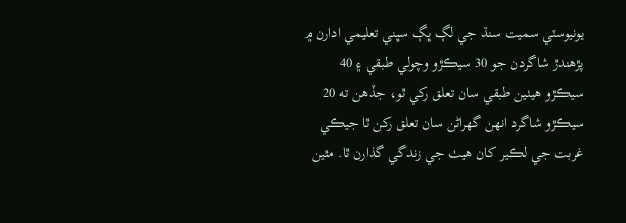يونيوسٽي سميت سنڌ جي لڳ ڀڳ سڀني تعليمي ادارن ۾ پڙھندڙ شاگردن جو 30 سيڪڙو وچولي طبقي ۽ 40 سيڪڙو ھيٺين طبقي سان تعلق رکي ٿو، جڏھن ته 20 سيڪڙو شاگرد انھن گھراڻن سان تعلق رکن ٿا جيڪي غربت جي لڪير کان هيٺ جي زندگي گذارن ٿا. مٿين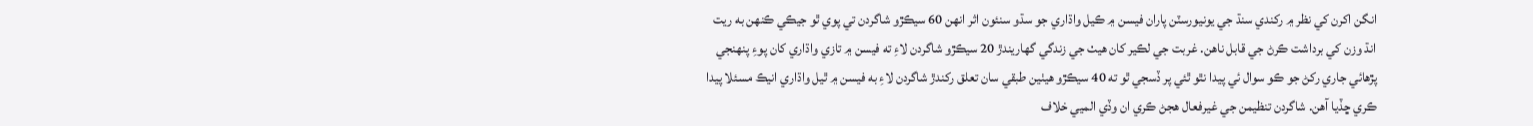انگن اکرن کي نظر ۾ رکندي سنڌ جي يونيورسٽن پاران فيسن ۾ ڪيل واڌاري جو سڌو سنئون اثر انھن 60 سيڪڙو شاگردن تي پوي ٿو جيڪي ڪنھن به ريت انڌ وزن کي برداشت ڪرڻ جي قابل ناهن. غربت جي لڪير کان هيٺ جي زندگي گھاريندڙ 20 سيڪڙو شاگردن لاءِ ته فيسن ۾ تازي واڌاري کان پوءِ پنھنجي پڙھائي جاري رکڻ جو ڪو سوال ئي پيدا نٿو ٿئي پر ڏسجي ٿو ته 40 سيڪڙو ھيٺين طبقي سان تعلق رکندڙ شاگردن لاءِ به فيسن ۾ ٿيل واڌاري انيڪ مسئلا پيدا ڪري ڇڏيا آھن. شاگردن تنظيمن جي غيرفعال هجڻ ڪري ان وڏي الميي خلاف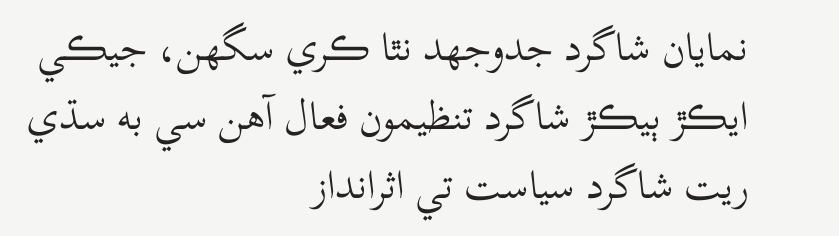نمايان شاگرد جدوجھد نٿا ڪري سگھن، جيڪي ايڪڙ ٻيڪڙ شاگرد تنظيمون فعال آھن سي به سڌي ريت شاگرد سياست تي اثرانداز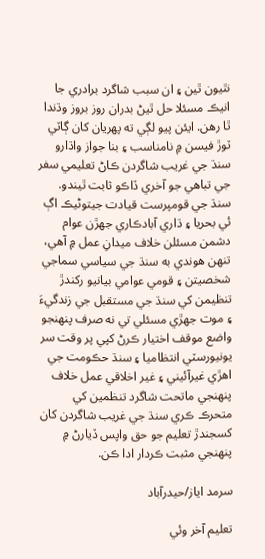نٿيون ٿين ۽ ان سبب شاگرد برادري جا انيڪ مسئلا حل ٿيڻ بدران روز بروز وڌندا ٿا رھن. ايئن پيو لڳي ته پھريان کان ڳاٽي ٽوڙ فيسن ۾ نامناسب ۽ بنا جواز واڌارو سنڌ جي غريب شاگردن ڪاڻ تعليمي سفر جي تباهي جو آخري ڏاڪو ثابت ٿيندو. سنڌ جي قومپرست قيادت جيتوڻيڪ اڳ ئي بحريا ۽ ڌاري آبادڪاري جھڙن عوام دشمن مسئلن خلاف ميدانِ عمل ۾ آھي، تنھن هوندي به سنڌ جي سياسي سماجي شخصيتن ۽ قومي عوامي بيانيو رکندڙ تنظيمن کي سنڌ جي مستقبل جي زندگيءَ ۽ موت جھڙي مسئلي تي نه صرف پنھنجو واضع موقف اختيار ڪرڻ کپي پر وقت سر يونيورسٽي انتظاميا ۽ سنڌ حڪومت جي اھڙي غيرآئيني ۽ غير اخلاقي عمل خلاف پنھنجي ماتحت شاگرد تنظمين کي متحرڪ ڪري سنڌ جي غريب شاگردن کان کسجندڙ تعليم جو حق واپس ڏيارڻ ۾ پنھنجي مثبت ڪردار ادا ڪن.

سرمد اياز/حيدرآباد

تعليم آخر وئي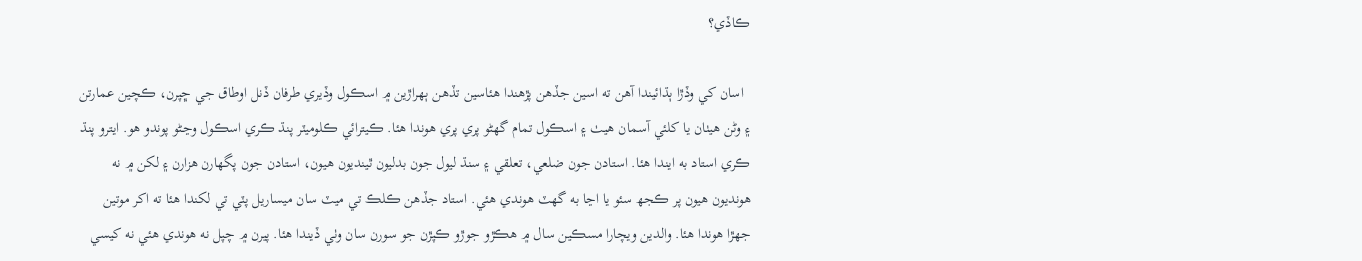ڪاڏي؟

  اسان کي وڏڙا ٻڌائيندا آھن ته اسين جڏھن پڙھندا ھئاسين تڏھن ٻھراڙين ۾ اسڪول وڏيري طرفان ڏنل اوطاق جي ڇپرن، ڪچين عمارتن ۽ وڻن ھيٺان يا کلئي آسمان ھيٺ ۽ اسڪول تمام گھڻو پري پري ھوندا ھئا. ڪيترائي ڪلوميٽر پنڌ ڪري اسڪول وڃڻو پوندو ھو. ايترو پنڌ ڪري استاد به ايندا ھئا. استادن جون ضلعي، تعلقي ۽ سنڌ ليول جون بدليون ٿينديون ھيون، استادن جون پگھارن ھزارن ۽ لکن ۾ نه ھونديون ھيون پر ڪجھ سئو يا اڃا به گھٽ ھوندي ھئي. استاد جڏھن ڪلڪ تي ميٽ سان ميساريل پٽي تي لکندا ھئا ته اکر موتين جھڙا ھوندا ھئا. والدين ويچارا مسڪين سال ۾ ھڪڙو جوڙو ڪپڙن جو سورن سان وٺي ڏيندا ھئا. پيرن ۾ چپل نه ھوندي ھئي نه کيسي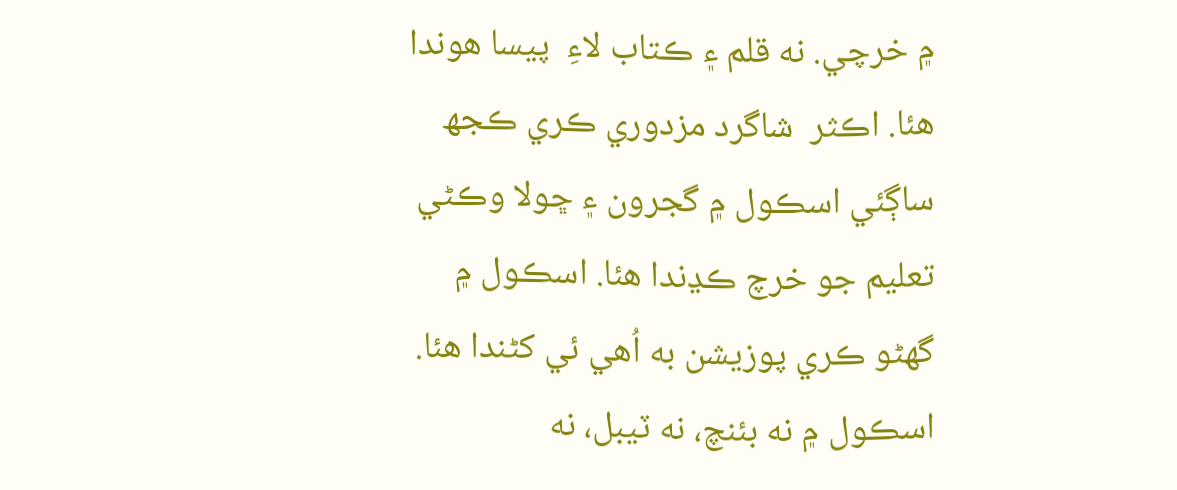۾ خرچي. نه قلم ۽ ڪتاب لاءِ  پيسا ھوندا ھئا. اڪثر  شاگرد مزدوري ڪري ڪجھ ساڳئي اسڪول ۾ گجرون ۽ ڇولا وڪڻي تعليم جو خرچ ڪڍندا ھئا. اسڪول ۾ گھڻو ڪري پوزيشن به اُھي ئي کڻندا ھئا. اسڪول ۾ نه بئنچ، نه ٽيبل، نه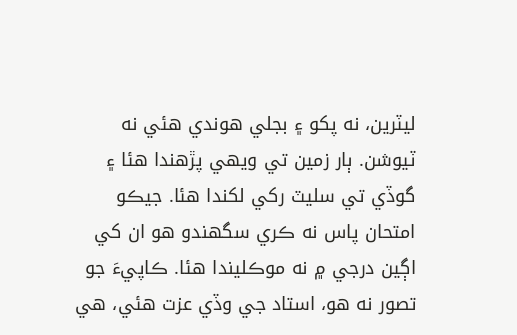ليٽرين، نه پکو ۽ بجلي ھوندي هئي نه ٽيوشن. ٻار زمين تي ويهي پڙھندا ھئا ۽ گوڏي تي سليٽ رکي لکندا ھئا. جيڪو امتحان پاس نه ڪري سگھندو ھو ان کي اڳين درجي ۾ نه موڪليندا ھئا. ڪاپيءَ جو تصور نه ھو، استاد جي وڏي عزت ھئي، ھي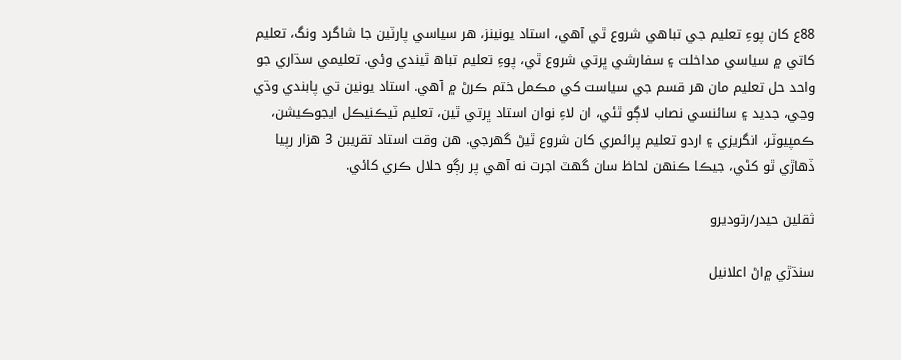88ع کان پوءِ تعليم جي تباھي شروع ٿي آهي، استاد يونينز، ھر سياسي پارٽين جا شاگرد ونگ، تعليم کاتي ۾ سياسي مداخلت ۽ سفارشي ڀرتي شروع ٿي، پوءِ تعليم تباھ ٿيندي وئي. تعليمي سڌاري جو واحد حل تعليم مان ھر قسم جي سياست کي مڪمل ختم ڪرڻ ۾ آهي. استاد يونين تي پابندي وڌي وڃي، جديد ۽ سائنسي نصاب لاڳو ٿئي، ان لاءِ نوان استاد ڀرتي ٿين، تعليم ٽيڪنيڪل ايجوڪيشن، ڪمپيوٽر، انگريزي ۽ اردو تعليم پرائمري کان شروع ٿيڻ گھرجي. ھن وقت استاد تقريبن 3 ھزار رپيا ڏھاڙي ٿو کڻي، جيڪا ڪنھن لحاظ سان گھٽ اجرت نه آھي پر رڳو حلال ڪري کائي.

ثقلين حيدر/رتوديرو

سنڌڙي ۾اڻ اعلانيل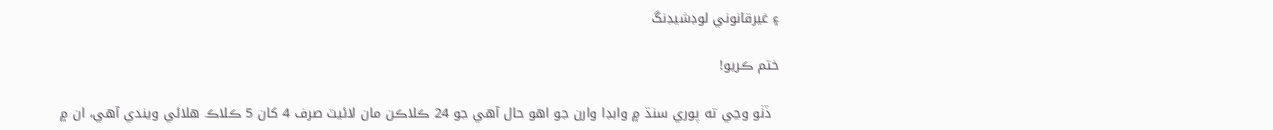۽ غيرقانوني لوڊشيڊنگ

ختم ڪريو!

  ڏٺو وڃي ته پوري سنڌ ۾ وابڊا وارن جو اهو حال آهي جو 24 ڪلاڪن مان لائيٽ صرف 4 کان 5 ڪلاڪ هلائي ويندي آهي، ان ۾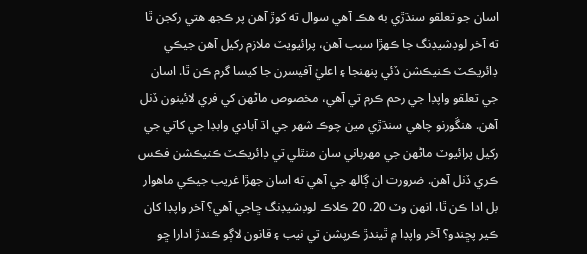اسان جو تعلقو سنڌڙي به هڪ آهي سوال ته کوڙ آهن پر ڪجھ هتي رکجن ٿا ته آخر لوڊشيڊنگ جا ڪهڙا سبب آهن، پرائيويٽ ملازم رکيل آهن جيڪي ڊائريڪٽ ڪنيڪشن ڏئي پنهنجا ۽ اعليٰ آفيسرن جا کيسا گرم ڪن ٿا. اسان جي تعلقو واپڊا جي رحم ڪرم تي آهي، مخصوص ماڻهن کي فري لائينون ڏنل آهن. هنڱورنو چاهي سنڌڙي مين چوڪ شهر جي اڌ آبادي وابڊا جي کاتي جي رکيل پرائيوٽ ماڻهن جي مهرباني سان منٿلي تي ڊائريڪٽ ڪنيڪشن فڪس ڪري ڏنل آهن. ضرورت ان ڳالھ جي آهي ته اسان جهڙا غريب جيڪي ماهوار بل ادا ڪن ٿا، انهن وٽ 20، 20 ڪلاڪ لوڊشيڊنگ ڇاجي آهي؟ آخر واپڊا کان ڪير پڇندو؟ آخر واپڊا ۾ ٿيندڙ ڪرپشن تي نيب ۽ قانون لاڳو ڪندڙ ادارا ڇو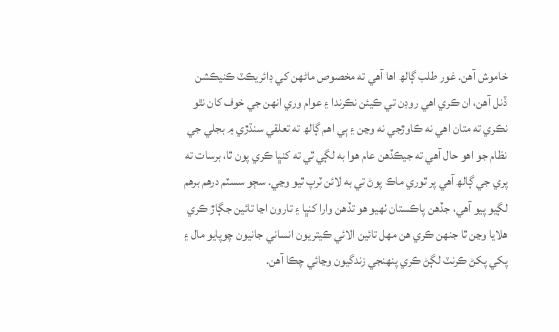خاموش آهن. غور طلب ڳالھ اها آهي ته مخصوص ماڻهن کي ڊائريڪٽ ڪنيڪشن ڏنل آهن، ان ڪري اهي روڊن تي ڪيئن نڪرندا ۽ عوام وري انهن جي خوف کان نٿو نڪري ته متان اهي نه ڪاوڙجي نه وڃن ۽ ٻي اهم ڳالھ ته تعلقي سنڌڙي ۾ بجلي جي نظام جو اهو حال آهي ته جيڪڏھن عام هوا به لڳي ٿي ته کنڀا ڪري پون ٿا، برسات ته پري جي ڳالھ آھي پر ٿوري ماڪ پوڻ تي به لائن ٽرپ ٿيو وڃي. سڄو سسٽم درهم برهم لڳيو پيو آهي، جڏهن پاڪستان ٺهيو هو تڏهن وارا کنڀا ۽ تارون اڃا تائين جڳاڙ ڪري هلايا وڃن ٿا جنهن ڪري هن مهل تائين الائي ڪيتريون انساني جانيون چوپايو مال ۽ پکي پکڻ ڪرنٽ لڳڻ ڪري پنهنجي زندگيون وڃائي چڪا آهن.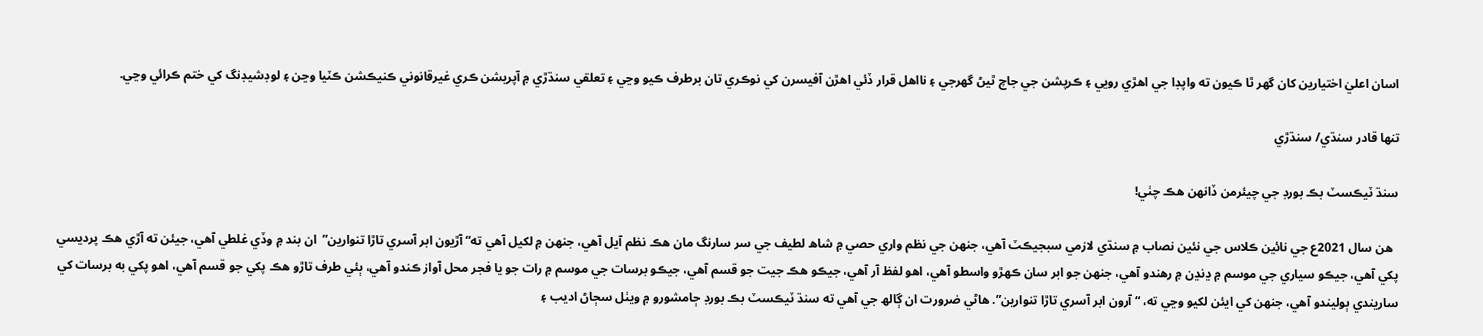اسان اعليٰ اختيارين کان گهر ٿا ڪيون ته واپڊا جي اهڙي رويي ۽ ڪرپشن جي جاچ ٿيڻ گهرجي ۽ نااهل قرار ڏئي اهڙن آفيسرن کي نوڪري تان برطرف ڪيو وڃي ۽ تعلقي سنڌڙي ۾ آپريشن ڪري غيرقانوني ڪنيڪشن ڪٽيا وڃن ۽ لوڊشيڊنگ کي ختم ڪرائي وڃي.

تنھا قادر سنڌي/ سنڌڙي

سنڌ ٽيڪسٽ بڪ بورڊ جي چيئرمن ڏانھن هڪ چٺي!

  هن سال 2021ع جي نائين ڪلاس جي نئين نصاب ۾ سنڌي لازمي سبجيڪٽ آهي، جنھن جي نظم واري حصي ۾ شاھ لطيف جي سر سارنگ مان هڪ نظم آيل آهي، جنھن ۾ لکيل آهي ته“ آڙيون ابر آسري تاڙا تنوارين”  ان بند ۾ وڏي غلطي آهي، جيئن ته آڙي هڪ پرديسي پکي آهي، جيڪو سياري جي موسم ۾ ڍنڍن ۾ رهندو آهي، جنهن جو ابر سان ڪهڙو واسطو آهي، اهو لفظ آر آهي، جيڪو هڪ جيت جو قسم آهي، جيڪو برسات جي موسم ۾ رات جو يا فجر محل آواز ڪندو آهي، ٻئي طرف تاڙو هڪ پکي جو قسم آهي، اهو پکي به برسات کي ساريندي ٻوليندو آهي، جنھن کي ايئن لکيو وڃي ته، “آرون ابر آسري تاڙا تنوارين”. هاڻي ضرورت ان ڳالھ جي آھي ته سنڌ ٽيڪسٽ بڪ بورڊ ڄامشورو ۾ ويٺل سڄاڻ اديب ۽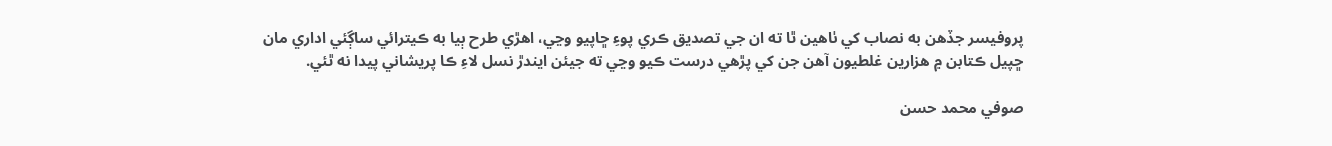پروفيسر جڏهن به نصاب کي ٺاهين ٿا ته ان جي تصديق ڪري پوءِ ڇاپيو وڃي، اهڙي طرح ٻيا به ڪيترائي ساڳئي اداري مان ڇپيل ڪتابن ۾ هزارين غلطيون آهن جن کي پڙهي درست ڪيو وڃي ته جيئن ايندڙ نسل لاءِ ڪا پريشاني پيدا نه ٿئي.

صوفي محمد حسن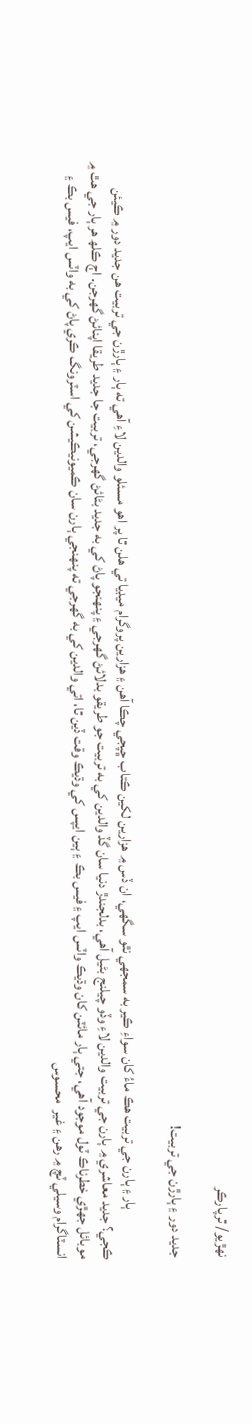نهڙيو/ ٿرپارڪر

جديد دور ۽ ٻارڙن جي تربيت!

                 ٻار ۽ ٻارن جي تربيت ھڪ ماءُ کان سواءِ ڪير به سمجھي نٿو سگھي، ان ڏس ۾ ھزارين لکين ڪتاب ڇپجي چڪا آھن ۽ ھزارين پروگرام ميڊيا تي ھلن ٿا پر اھو مسئلو والدين لاءِ آھي ته ٻار ۽ ٻارڙن جي تربيت ھن جديد دور ۾ ڪيئن ڪجي؟ جديد معاشري ۾ ٻارن جي تربيت والدين لاءِ وڏو چيلنج بڻيل آھي، بدلجندڙ دنيا سان گڏ والدين کي به تربيت جو طريقو بدلائڻ گھرجي ۽ پنھنجو پاڻ کي به جديد بڻائڻ گھرجي، تربيت جا جديد طريقا اپنائڻ گھرجن. اڄ ڪلھ ھر ٻار جي ھٿ ۾ موبائل جھڙي خطرناڪ ٽول موجود آھي، جتي ٻار مائٽن کان وڌيڪ واٽس ايپ ۽ فيس بڪ ۽ ٻين ايپس کي وڌيڪ وقت ڏين ٿا، اتي والدين کي به گھرجي ته پنھنجي ٻارن سان ڪميونيڪيشن کي اسٽرونگ ڪري پاڻ کي به واٽس ايپ، فيس بڪ ۽ انسٽاگرام وسيلي ٽچ ۾ رھن ۽ غير  محسوس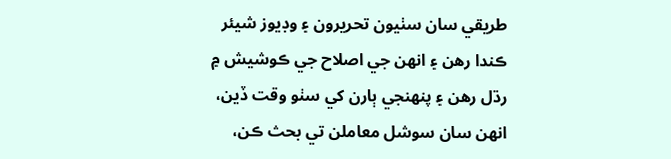طريقي سان سٺيون تحريرون ۽ وڊيوز شيئر ڪندا رھن ۽ انھن جي اصلاح جي ڪوشيش ۾ رڌل رھن ۽ پنھنجي ٻارن کي سٺو وقت ڏين، انھن سان سوشل معاملن تي بحث ڪن،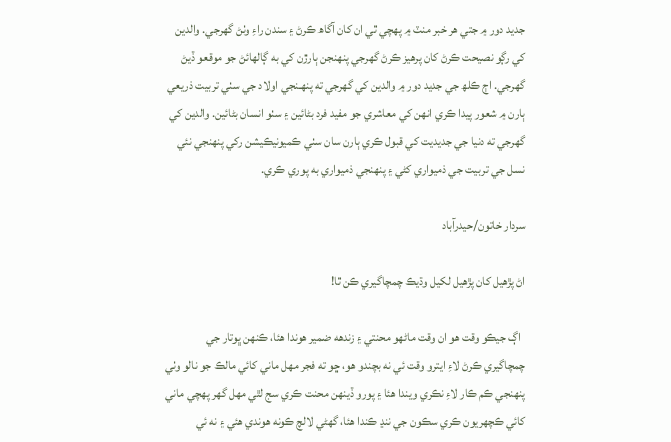جديد دور ۾ جتي ھر خبر منٽ ۾ پھچي ٿي ان کان آگاھ ڪرڻ ۽ سندن راءِ وٺڻ گھرجي. والدين کي رڳو نصيحت ڪرڻ کان پرھيز ڪرڻ گھرجي پنھنجن ٻارڙن کي به ڳالھائڻ جو موقعو ڏيڻ گھرجي. اڄ ڪلھ جي جديد دور ۾ والدين کي گھرجي ته پنھـنجي اولاد جي سٺي تربيت ذريعي ٻارن ۾ شعور پيدا ڪري انھن کي معاشري جو مفيد فرد بڻائين ۽ سٺو انسان بڻائين. والدين کي گھرجي ته دنيا جي جديديت کي قبول ڪري ٻارن سان سٺي ڪميونيڪيشن رکي پنھنجي نئي نسل جي تربيت جي ذميواري کڻي ۽ پنھنجي ذميواري به پوري ڪري.

سردار خاتون/حيدرآباد

اڻ پڙهيل کان پڙهيل لکيل وڌيڪ چمچاگيري ڪن ٿا!

  اڳ جيڪو وقت هو ان وقت ماڻهو محنتي ۽ زندهه ضمير هوندا هئا، ڪنهن ڀوتار جي چمچاگيري ڪرڻ لاءِ ايترو وقت ئي نه بچندو هو، ڇو ته فجر مھل ماني کائي مالڪ جو نالو وٺي پنهنجي ڪم ڪار لاءِ نڪري ويندا هئا ۽ پورو ڏينهن محنت ڪري سج لٿي مھل گھر پهچي ماني کائي ڪچهريون ڪري سڪون جي ننڍ ڪندا هئا، گهڻي لالچ ڪونه هوندي هئي ۽ نه ئي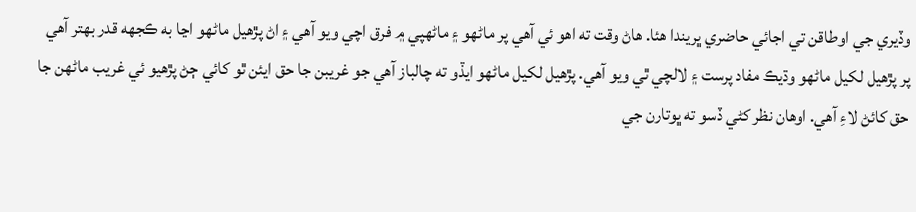وڏيري جي اوطاقن تي اجائي حاضري ڀريندا هئا. هاڻ وقت ته اهو ئي آهي پر ماڻهو ۽ ماڻهپي ۾ فرق اچي ويو آهي ۽ اڻ پڙهيل ماڻهو اڃا به ڪجهه قدر بهتر آهي پر پڙهيل لکيل ماڻهو وڌيڪ مفاد پرست ۽ لالچي ٿي ويو آهي. پڙهيل لکيل ماڻهو ايڏو ته چالباز آهي جو غريبن جا حق ايئن ٿو کائي ڄڻ پڙهيو ئي غريب ماڻهن جا حق کائڻ لاءِ آهي. اوهان نظر کڻي ڏسو ته ڀوتارن جي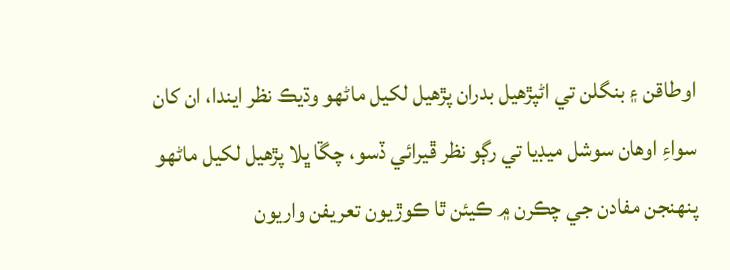اوطاقن ۽ بنگلن تي اڻپڙهيل بدران پڙهيل لکيل ماڻهو وڌيڪ نظر ايندا، ان کان سواءِ اوھان سوشل ميڊيا تي رڳو نظر ڦيرائي ڏسو، چڱا ڀلا پڙهيل لکيل ماڻهو پنهنجن مفادن جي چڪرن ۾ ڪيئن ٿا ڪوڙيون تعريفن واريون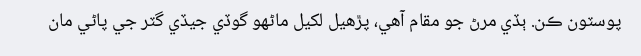پوسٽون ڪن. ٻڏي مرڻ جو مقام آهي، پڙهيل لکيل ماڻهو گوڏي جيڏي گٽر جي پاڻي مان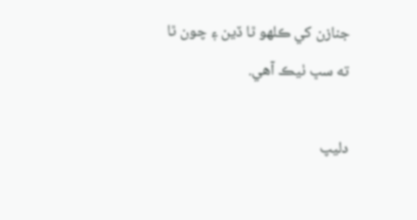جنازن کي ڪلهو ٿا ڏين ۽ چون ٿا ته سڀ ٺيڪ آهي.

دليپ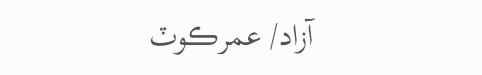آزاد/ عمرڪوٽ